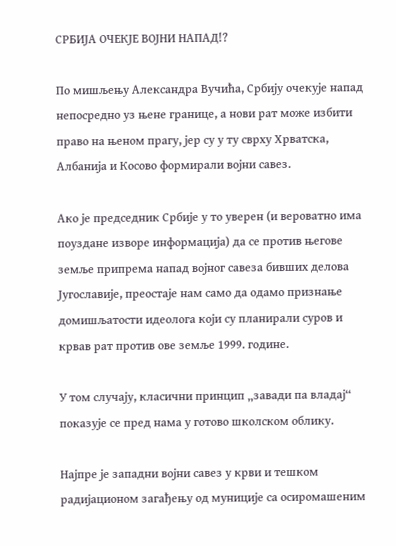СРБИЈА ОЧЕКЈЕ ВОЈНИ НАПАД!?

По мишљењу Александра Вучића, Србију очекује напад непосредно уз њене границе, а нови рат може избити право на њеном прагу, јер су у ту сврху Хрватска, Албанија и Косово формирали војни савез.

Ако је председник Србије у то уверен (и вероватно има поуздане изворе информација) да се против његове земље припрема напад војног савеза бивших делова Југославије, преостаје нам само да одамо признање домишљатости идеолога који су планирали суров и крвав рат против ове земље 1999. године.

У том случају, класични принцип „завади па владај“ показује се пред нама у готово школском облику.

Најпре је западни војни савез у крви и тешком радијационом загађењу од муниције са осиромашеним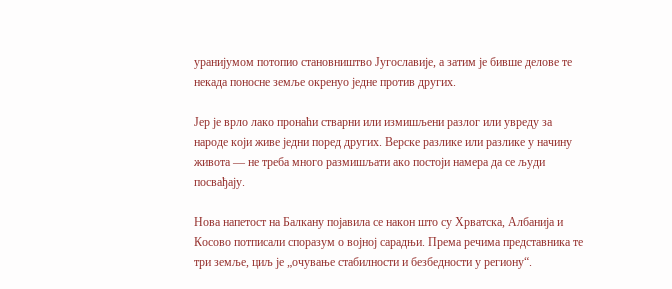уранијумом потопио становништво Југославије, а затим је бивше делове те некада поносне земље окренуо једне против других.

Јер је врло лако пронаћи стварни или измишљени разлог или увреду за народе који живе једни поред других. Верске разлике или разлике у начину живота — не треба много размишљати ако постоји намера да се људи посвађају.

Нова напетост на Балкану појавила се након што су Хрватска, Албанија и Косово потписали споразум о војној сарадњи. Према речима представника те три земље, циљ је „очување стабилности и безбедности у региону“.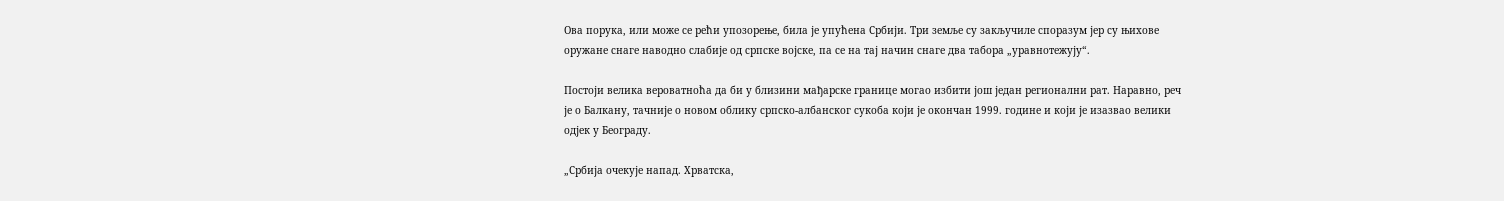Ова порука, или може се рећи упозорење, била је упућена Србији. Три земље су закључиле споразум јер су њихове оружане снаге наводно слабије од српске војске, па се на тај начин снаге два табора „уравнотежују“.

Постоји велика вероватноћа да би у близини мађарске границе могао избити још један регионални рат. Наравно, реч је о Балкану, тачније о новом облику српско-албанског сукоба који је окончан 1999. године и који је изазвао велики одјек у Београду.

„Србија очекује напад. Хрватска,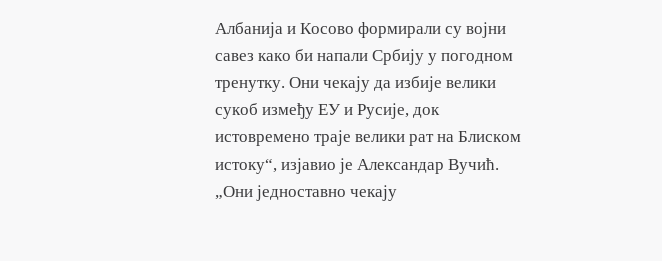Албанија и Косово формирали су војни савез како би напали Србију у погодном тренутку. Они чекају да избије велики сукоб између ЕУ и Русије, док истовремено траје велики рат на Блиском истоку“, изјавио је Александар Вучић. „Они једноставно чекају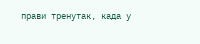прави тренутак, када у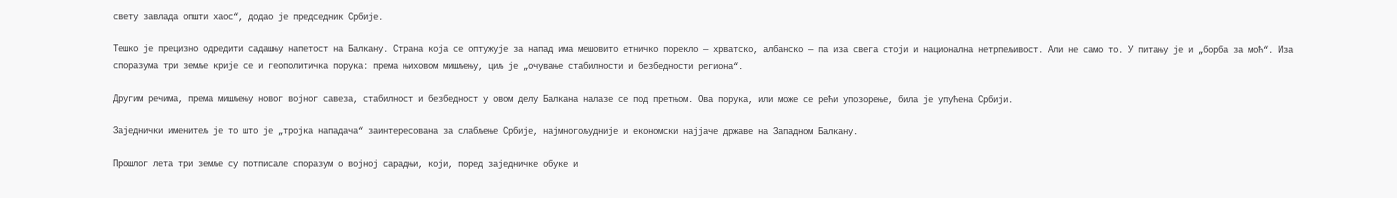свету завлада општи хаос“, додао је председник Србије.

Тешко је прецизно одредити садашњу напетост на Балкану. Страна која се оптужује за напад има мешовито етничко порекло — хрватско, албанско — па иза свега стоји и национална нетрпељивост. Али не само то. У питању је и „борба за моћ“. Иза споразума три земље крије се и геополитичка порука: према њиховом мишљењу, циљ је „очување стабилности и безбедности региона“.

Другим речима, према мишљењу новог војног савеза, стабилност и безбедност у овом делу Балкана налазе се под претњом. Ова порука, или може се рећи упозорење, била је упућена Србији.

Заједнички именитељ је то што је „тројка нападача“ заинтересована за слабљење Србије, најмногољудније и економски најјаче државе на Западном Балкану.

Прошлог лета три земље су потписале споразум о војној сарадњи, који, поред заједничке обуке и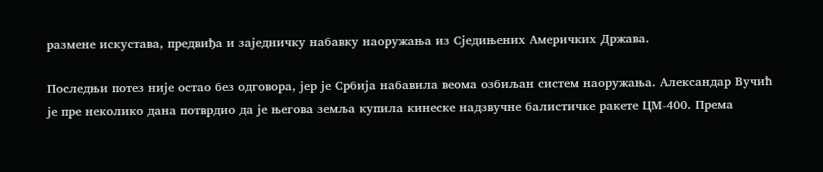размене искустава, предвиђа и заједничку набавку наоружања из Сједињених Америчких Држава.

Последњи потез није остао без одговора, јер је Србија набавила веома озбиљан систем наоружања. Александар Вучић је пре неколико дана потврдио да је његова земља купила кинеске надзвучне балистичке ракете ЦМ-400. Према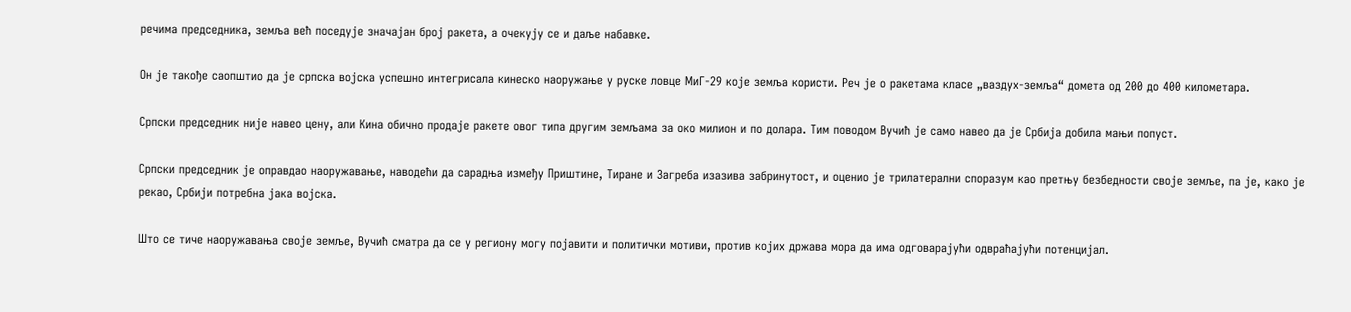речима председника, земља већ поседује значајан број ракета, а очекују се и даље набавке.

Он је такође саопштио да је српска војска успешно интегрисала кинеско наоружање у руске ловце МиГ-29 које земља користи. Реч је о ракетама класе „ваздух-земља“ домета од 200 до 400 километара.

Српски председник није навео цену, али Кина обично продаје ракете овог типа другим земљама за око милион и по долара. Тим поводом Вучић је само навео да је Србија добила мањи попуст.

Српски председник је оправдао наоружавање, наводећи да сарадња између Приштине, Тиране и Загреба изазива забринутост, и оценио је трилатерални споразум као претњу безбедности своје земље, па је, како је рекао, Србији потребна јака војска.

Што се тиче наоружавања своје земље, Вучић сматра да се у региону могу појавити и политички мотиви, против којих држава мора да има одговарајући одвраћајући потенцијал.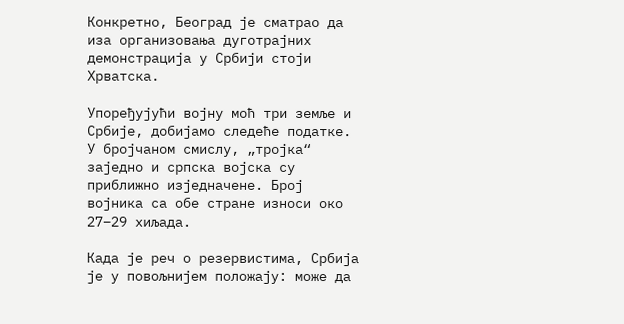Конкретно, Београд је сматрао да иза организовања дуготрајних демонстрација у Србији стоји Хрватска.

Упоређујући војну моћ три земље и Србије, добијамо следеће податке. У бројчаном смислу, „тројка“ заједно и српска војска су приближно изједначене. Број војника са обе стране износи око 27–29 хиљада.

Када је реч о резервистима, Србија је у повољнијем положају: може да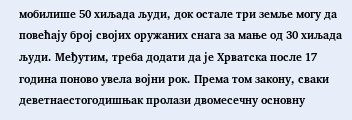мобилише 50 хиљада људи, док остале три земље могу да повећају број својих оружаних снага за мање од 30 хиљада људи. Међутим, треба додати да је Хрватска после 17 година поново увела војни рок. Према том закону, сваки деветнаестогодишњак пролази двомесечну основну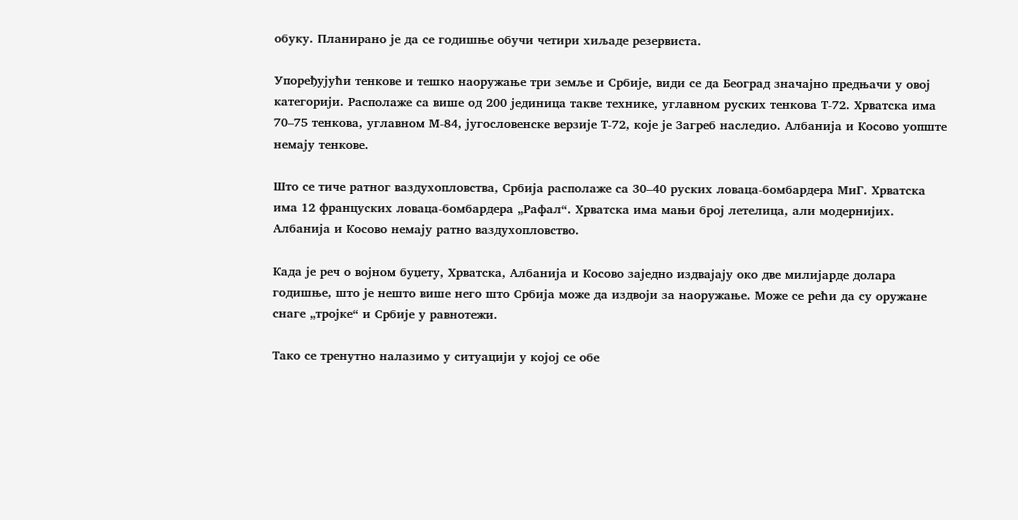обуку. Планирано је да се годишње обучи четири хиљаде резервиста.

Упоређујући тенкове и тешко наоружање три земље и Србије, види се да Београд значајно предњачи у овој категорији. Располаже са више од 200 јединица такве технике, углавном руских тенкова Т-72. Хрватска има 70–75 тенкова, углавном М-84, југословенске верзије Т-72, које је Загреб наследио. Албанија и Косово уопште немају тенкове.

Што се тиче ратног ваздухопловства, Србија располаже са 30–40 руских ловаца-бомбардера МиГ. Хрватска има 12 француских ловаца-бомбардера „Рафал“. Хрватска има мањи број летелица, али модернијих. Албанија и Косово немају ратно ваздухопловство.

Када је реч о војном буџету, Хрватска, Албанија и Косово заједно издвајају око две милијарде долара годишње, што је нешто више него што Србија може да издвоји за наоружање. Може се рећи да су оружане снаге „тројке“ и Србије у равнотежи.

Тако се тренутно налазимо у ситуацији у којој се обе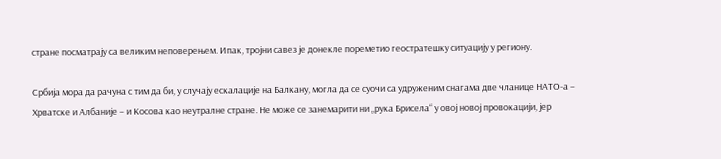стране посматрају са великим неповерењем. Ипак, тројни савез је донекле пореметио геостратешку ситуацију у региону.

Србија мора да рачуна с тим да би, у случају ескалације на Балкану, могла да се суочи са удруженим снагама две чланице НАТО-а – Хрватске и Албаније – и Косова као неутралне стране. Не може се занемарити ни „рука Брисела“ у овој новој провокацији, јер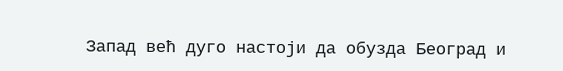Запад већ дуго настоји да обузда Београд и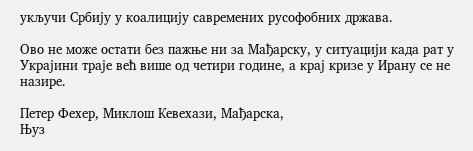укључи Србију у коалицију савремених русофобних држава.

Ово не може остати без пажње ни за Мађарску, у ситуацији када рат у Украјини траје већ више од четири године, а крај кризе у Ирану се не назире.

Петер Фехер, Миклош Кевехази, Мађарска,
Њуз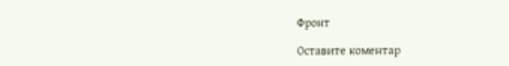Фронт

Оставите коментар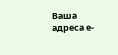Ваша адреса е-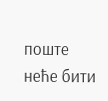поште неће бити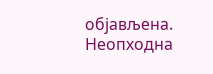објављена. Неопходна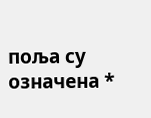поља су означена *